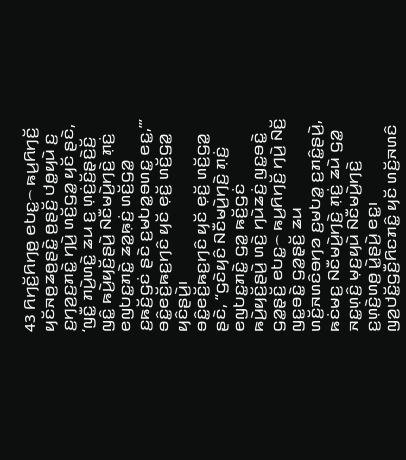43 ꤖꤚꤢꤩ꤬ꤖꤚꤥ꤬ ꤕꤝꤢ꤭꤮ ꤒꤣ꤬ꤖꤚꤢꤩ꤬ ꤟꤢꤩꤏꤥ꤬ꤘꤥ꤬ꤔꤢꤧ꤭ ꤥ꤬ꤔꤢꤩ꤬ ꤓꤥ꤭ꤟꤣꤧ ꤢ꤬ ꤢ꤬ꤚꤤ꤬ꤢ꤬ꤊꤢꤧ꤭ ꤚꤣꤧ꤬ ꤛꤢꤩ꤬ꤞꤤ꤭ ꤟꤢꤩ ꤔꤢꤧ, ‘ꤜꤢꤪ꤭ ꤊꤣꤧ꤬ꤛꤢꤧ꤭ ꤘꤣ ꤢ꤬ ꤛ꤫ꤢꤦ꤬ꤢꤩ꤬ꤔ꤫ꤢꤧ꤬ꤢꤩ꤬ ꤜꤢꤨ꤭ ꤒꤣꤧ꤬ꤟꤢꤩ꤬ꤔꤣꤧ꤬ ꤡꤢꤪꤗꤣꤧ꤬ꤚꤢꤧ꤬ ꤊ꤫ꤢꤦ꤬ ꤕꤜꤝꤢ꤭ꤊꤢꤧ꤭ ꤘꤤ꤭ꤒ꤫ꤢꤦ꤬ ꤛꤢꤩ꤬ꤞꤤ꤭ ꤢ꤬ꤒꤢꤩ꤬ꤞꤢꤦ ꤔꤢꤧ ꤢ꤬ꤗꤝꤤ꤭ꤋꤛꤢ꤭ ꤕꤢ꤭,’” ꤋꤢꤨ꤭ꤕꤢꤩ꤬ꤒꤢ꤬ꤚꤢꤨ ꤟꤢꤩ ꤕ꤫ꤢꤩ꤬ ꤛꤢꤩ꤬ꤞꤤ꤭ ꤟꤢꤨꤔꤣꤧ꤬꤯
ꤋꤢꤨ꤭ꤕꤢꤩ꤬ꤒꤢ꤬ꤚꤢꤨ ꤟꤢꤩ ꤕ꤫ꤢꤩ꤬ ꤛꤢꤩ꤬ꤞꤤ꤭ ꤔꤢꤧ, “ꤞꤢꤧꤟꤢꤨ ꤡꤢꤪꤗꤣꤧ꤬ꤚꤢꤧ꤬ ꤊ꤫ꤢꤦ꤬ ꤕꤜꤝꤢ꤭ꤊꤢꤧ꤭ ꤞꤤ꤭ ꤒꤢꤩ꤬ꤞꤢꤦ ꤒꤣꤧ꤬ꤟꤢꤩ꤬ꤔꤣꤧ꤬ ꤛꤢꤧ꤬ ꤚꤣꤧꤘꤢꤦ꤬ ꤜꤢ꤭ꤋꤢꤧ꤭ ꤞꤤ꤭ꤔ꤫ꤢꤩ꤬ ꤕꤝꤢ꤭꤮ ꤒꤣ꤬ꤖꤚꤢꤩ꤬ ꤚꤣꤧ꤬ ꤡꤢꤩ꤬ ꤜꤢ꤭ꤋꤢꤧ꤭ ꤞꤤ꤭ꤔ꤫ꤢꤩ꤬ ꤘꤣ ꤛꤢꤩ꤬ꤏꤛꤢꤨꤋꤚꤤ ꤢ꤬ꤗꤝꤤ꤭ ꤢ꤬ꤊꤢꤨ꤭ꤔꤣꤧ꤬, ꤒꤢꤦꤗꤢ꤬ ꤡꤢꤪꤗꤣꤧ꤬ꤚꤢꤧ꤬ ꤊ꤫ꤢꤦ꤬ ꤘꤣꤧ ꤞꤤ꤭ ꤏꤢ꤭ꤛ꤫ꤢꤨ꤬ ꤗ꤫ꤢ꤬ꤟꤣꤧ ꤡꤢꤪꤗꤣꤧ꤬ꤚꤢꤧ꤬ ꤢ꤬ꤛ꤫ꤢꤧ꤬ꤛꤥ꤬ ꤣꤧ꤭ꤔꤣꤧ꤬ ꤕꤢ꤭꤯
ꤜꤤ꤬ꤓꤢꤩ꤭ꤞꤢꤪ꤬ꤖꤢꤊꤢꤨ꤭ ꤟꤢꤩ ꤛꤢꤩ꤬ꤏꤛꤢꤨ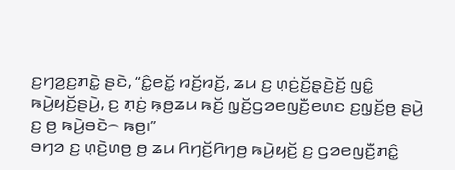ꤢ꤬ꤚꤤ꤬ꤢ꤬ꤊꤢꤧ꤭ ꤔꤢꤧ, “ꤢꤨ꤭ꤕꤢꤩ꤭ ꤙꤢꤩ꤬ꤙꤢꤩ꤬, ꤘꤣ ꤢ꤬ ꤛ꤫ꤢꤦ꤬ꤢꤩ꤬ꤔ꤫ꤢꤧ꤬ꤢꤩ꤬ ꤜꤢꤨ꤭ ꤒꤣꤧ꤬ꤟꤢꤩ꤬ꤔꤣꤧ꤬, ꤢ꤬ ꤊ꤫ꤢꤦ꤬ ꤒ꤫ꤥ꤬ꤘꤣ ꤒꤢꤩ꤬ ꤜ꤫ꤢꤩ꤬ꤞꤤꤕꤜꤢꤪ꤬ꤕꤛꤢ ꤢ꤬ꤜ꤫ꤢꤩ꤬ꤥ꤬ ꤔꤣꤧ꤬ ꤢ꤬ ꤥ꤬ ꤒꤣꤧ꤬ꤋꤢꤧ꤮ ꤒꤥ꤬꤯”
ꤋꤚꤤ ꤢ꤬ ꤛ꤫ꤢꤧ꤬ꤛꤥ꤬ ꤥ꤬ ꤘꤣ ꤖꤚꤢꤩ꤬ꤖꤚꤥ꤬ ꤒꤣꤧ꤬ꤟꤢꤩ꤬ ꤢ꤬ ꤞꤤꤕꤜꤢꤪ꤬ꤊꤢꤨ꤭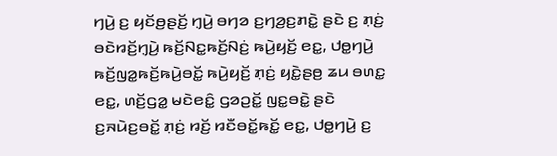ꤚꤣꤧ꤬ ꤢ꤬ ꤟꤢꤩꤥ꤬ꤔꤢꤩ꤬ ꤚ꤫ꤣꤧ꤬ ꤋꤚꤤ ꤢ꤬ꤚꤤ꤬ꤢ꤬ꤊꤢꤧ꤭ ꤔꤢꤧ ꤢ꤬ ꤊ꤫ꤢꤦ꤬ ꤋꤢꤧꤙꤢꤩ꤬ꤚ꤫ꤣꤧ꤬ ꤒꤢꤩ꤬ꤡꤢ꤭ꤒꤢꤩ꤬ꤡꤢꤦ꤬ ꤒꤣꤧ꤬ꤟꤢꤩ꤬ ꤕꤢ꤭, ꤓꤥ꤭ꤚꤣꤧ꤬ ꤒꤢꤩ꤬ꤜꤤ꤭ꤒꤢꤩ꤬ꤒꤣꤧ꤬ꤋꤢꤩ꤭ ꤒꤣꤧ꤬ꤟꤢꤩ꤬ ꤊ꤫ꤢꤦ꤬ ꤟꤢꤧ꤭ꤔꤥ꤬ ꤘꤣ ꤋꤛꤢ꤭ ꤕꤢ꤭, ꤛꤢꤩ꤬ꤞꤤ꤭ ꤗꤢꤧꤕꤢꤨ꤭ ꤞꤤꤑꤢꤩ꤭ ꤜꤢ꤭ꤋꤢꤧ꤭ ꤔꤢꤧ ꤢ꤬ꤏꤣꤧꤢ꤬ꤋꤢꤩ꤭ ꤊ꤫ꤢꤦ꤬ ꤙꤢꤩ꤬ ꤙꤢꤪꤋꤢꤩ꤭ꤒꤢꤩ꤭ ꤕꤢ꤭, ꤓꤥ꤭ꤚꤣꤧ꤬ ꤢ꤬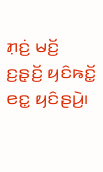ꤊ꤫ꤢꤦ꤬ ꤗꤢꤩ꤬ ꤢ꤬ꤔ꤫ꤢꤩ꤬ ꤟꤢꤨꤒꤢꤩ꤭ ꤕꤢ꤭ ꤟꤢꤨꤔꤣꤧ꤬꤯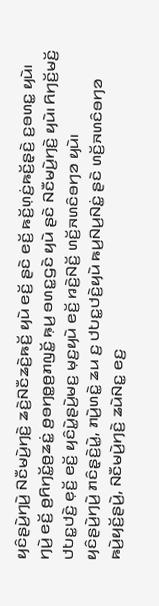ꤟꤢꤨꤔꤣꤧ꤬ꤚꤣꤧ꤬ ꤡꤢꤪꤗꤣꤧ꤬ꤚꤢꤧ꤬ ꤘꤢꤧ꤬ꤡꤢꤪꤘꤢꤧ꤬ꤒꤢꤩ꤬ ꤟꤣꤧ ꤕꤢꤩ꤬ ꤔꤢꤧ ꤕꤢꤩ꤬ ꤒꤢꤩ꤬ꤛ꤫ꤢꤦ꤬ꤒꤢꤩ꤬ꤔ꤫ꤢꤧ꤬ ꤢ꤬ꤋꤛꤢ꤭ ꤟꤣꤧ꤯ ꤚꤣꤧ꤬ ꤕꤢꤩ꤬ ꤥ꤬ꤖꤚꤢꤩ꤭ꤥ꤬ꤘꤢꤦ꤭ ꤥ꤬ꤋꤚꤥ꤭ꤥ꤬ꤊꤜꤢꤩ꤭ ꤒ꤫ꤣ꤬ ꤋꤛꤢ꤭ꤞꤢꤧ ꤟꤣꤧ ꤔꤢꤧ ꤡꤢꤪꤗꤣꤧ꤬ꤚꤢꤧ꤬ ꤟꤣꤧ꤯ ꤖꤚꤢꤩ꤬ꤗꤢꤩ꤬ ꤓꤝꤢ꤭ꤓꤢꤧ꤬ ꤕ꤫ꤢꤩ꤬ ꤕꤢꤩ꤬ ꤟꤢꤨꤣꤧ꤭ꤔꤣꤧ꤬ꤗꤢ꤬ ꤗ꤫ꤢ꤬ꤟꤣꤧ ꤕꤢꤩ꤬ ꤙꤢꤧ꤬ꤡꤢꤩ꤬ ꤛꤢꤩ꤬ꤏꤛꤢꤨꤋꤚꤤ ꤟꤣꤧ꤯
ꤟꤢꤨꤔꤣꤧ꤬ꤚꤣꤧ꤬ ꤊꤢꤨꤔ꤫ꤢꤧ꤬ꤣꤧ꤭, ꤊꤣꤧ꤬ꤛꤢꤧ꤭ ꤘꤣ ꤢ꤬ ꤓꤝꤢ꤭ꤓꤢꤧ꤬ꤟꤣꤧ ꤒꤣ꤬ꤡꤣ꤬ꤡꤢꤦ꤭ ꤔꤢꤧ ꤛꤢꤩ꤬ꤏꤛꤢꤨꤋꤚꤤ ꤒꤣꤧ꤬ꤟꤢꤩ꤬ꤔꤣꤧ꤬, ꤡꤢꤪꤗꤣꤧ꤬ꤚꤢꤧ꤬ ꤘꤣꤧꤡꤢ꤭ ꤕꤢ꤬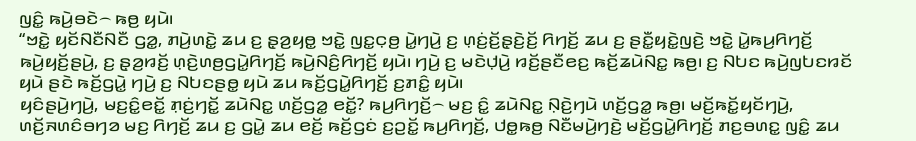ꤜꤢꤨ꤭ ꤒꤣꤧ꤬ꤋꤢꤧ꤮ ꤒꤥ꤬ ꤟꤣꤧ꤯
“ꤠꤢꤧ꤭ ꤟꤢꤩꤡꤢꤪꤡꤢꤪ ꤞꤤ꤭, ꤊꤣꤧ꤬ꤛꤢꤧ꤭ ꤘꤣ ꤢ꤬ ꤔ꤫ꤤ꤬ꤟꤥ꤭ ꤠꤢꤧ꤭ ꤜꤢ꤭ꤍ꤫ꤥ꤬ ꤣꤧ꤭ꤚꤣꤧ꤬ ꤢ꤬ ꤛ꤫ꤢꤦ꤬ꤢꤩ꤬ꤔ꤫ꤢꤧ꤬ꤢꤩ꤬ ꤖꤚꤢꤩ꤬ ꤘꤣ ꤢ꤬ ꤔꤢꤪ꤭ꤟꤢꤧ꤭ꤜꤢꤧ꤬ ꤠꤢꤧ꤭ ꤣꤧ꤭ꤒꤣ꤬ꤖꤚꤢꤩ꤬ ꤒꤣꤧ꤬ꤟꤢꤩ꤬ꤔꤣꤧ꤬, ꤢ꤬ ꤔ꤫ꤤ꤬ꤙꤢꤩ꤬ ꤛ꤫ꤢꤧ꤬ꤛꤥ꤬ꤞꤣꤧ꤭ꤖꤚꤢꤩ꤬ ꤒꤣꤧ꤬ꤡꤢꤨ꤬ꤖꤚꤢꤩ꤬ ꤟꤣꤧ꤯ ꤚꤣꤧ꤬ ꤢ꤬ ꤗꤢꤧꤓ꤫ꤣꤧ꤬ ꤙꤢꤩ꤬ꤔꤢꤪꤕꤢ꤬ ꤒꤢꤩ꤬ꤘꤣꤧꤡꤢ꤭ ꤒꤥ꤬꤯ ꤢ꤬ ꤡꤝꤢ ꤒꤣꤧ꤬ꤜꤝꤢꤙꤢꤩ ꤟꤣꤧ ꤔꤢꤧ ꤒꤢꤩ꤬ꤞꤣꤧ꤭ ꤚꤣꤧ꤬ ꤢ꤬ ꤡꤝꤢꤔꤥ꤭ ꤟꤣꤧ ꤘꤣ ꤒꤢꤩ꤬ꤞꤣꤧ꤭ꤖꤚꤢꤩ꤬ ꤢ꤬ꤊꤢꤨ꤭ ꤟꤣꤧ꤯
ꤟꤢꤨꤔꤣꤧ꤬ꤚꤣꤧ꤬, ꤗꤢ꤬ꤢꤨ꤭ꤕꤢꤩ꤭ ꤊ꤫ꤢꤦ꤬ꤚꤢꤩ꤭ ꤘꤣꤧꤡꤢ꤭ ꤛꤢꤩ꤬ꤞꤤ꤭ ꤕꤢꤩ꤭? ꤒꤣ꤬ꤖꤚꤢꤩ꤬꤮ ꤗꤢ꤬ ꤢꤨ꤭ ꤘꤣꤧꤡꤢ꤭ ꤡ꤫ꤢꤧ꤬ꤚꤣꤧ ꤛꤢꤩ꤬ꤞꤤ꤭ ꤒꤥ꤬꤯ ꤗꤢꤩ꤬ꤒꤢꤩ꤭ꤟꤢꤩꤚꤣꤧ꤬, ꤛꤢꤩ꤬ꤏꤛꤢꤨꤋꤚꤤ ꤗꤢ꤬ ꤖꤚꤢꤩ꤬ ꤘꤣ ꤢ꤬ ꤞꤣꤧ꤭ ꤘꤣ ꤕꤢꤩ꤬ ꤒꤢꤩ꤬ꤞꤢꤦ ꤢ꤬ꤑꤢꤩ꤭ ꤒꤣ꤬ꤖꤚꤢꤩ꤬, ꤓꤥ꤭ꤒꤥ꤬ ꤡꤢꤪꤗꤣꤧ꤬ꤚꤢꤧ꤬ ꤗꤢꤩ꤬ꤞꤣꤧ꤭ꤖꤚꤢꤩ꤬ ꤊꤢ꤬ꤋꤛꤢ꤭ ꤜꤢꤨ꤭ ꤘꤣ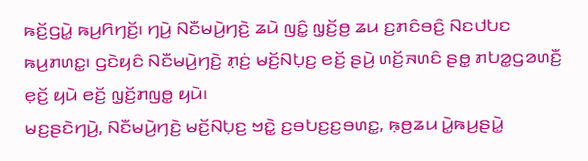ꤒꤢꤩ꤬ꤞꤣꤧ꤭ ꤒꤣ꤬ꤖꤚꤢꤩ꤬꤯ ꤚꤣꤧ꤬ ꤡꤢꤪꤗꤣꤧ꤬ꤚꤢꤧ꤬ ꤘꤣꤧ ꤜꤢꤨ꤭ ꤜ꤫ꤢꤩ꤬ꤥ꤬ ꤘꤣ ꤢ꤬ꤊꤢꤨꤋꤢꤨ꤬ ꤡꤢꤓꤝꤢ ꤒꤣ꤬ꤊꤛꤢ꤭꤯ ꤞꤢꤧꤟꤢꤨ ꤡꤢꤪꤗꤣꤧ꤬ꤚꤢꤧ꤬ ꤊ꤫ꤢꤦ꤬ ꤗꤢꤩ꤬ꤡꤝ꤫ꤢ꤬ ꤕꤢꤩ꤬ ꤔꤣꤧ꤬ ꤛꤢꤩ꤬ꤏꤛꤢꤨ ꤔꤥ꤭ ꤊꤝꤤ꤭ꤞꤤꤛꤢꤪ꤬ ꤕ꤫ꤢꤩ꤬ ꤟꤣꤧ ꤕꤢꤩ꤬ ꤜ꤫ꤢꤩ꤬ꤊꤜꤥ꤭ ꤟꤣꤧ꤯
ꤗꤢ꤬ꤔꤢꤧꤚꤣꤧ꤬, ꤡꤢꤪꤗꤣꤧ꤬ꤚꤢꤧ꤬ ꤗꤢꤩ꤬ꤡꤝ꤫ꤢ꤬ ꤠꤢꤧ꤭ ꤢ꤬ꤋꤝꤢ꤬ꤢ꤬ꤋꤛꤢ꤭, ꤒ꤫ꤥ꤬ꤘꤣ ꤣꤧ꤭ꤒꤣ꤬ꤔꤣꤧ꤭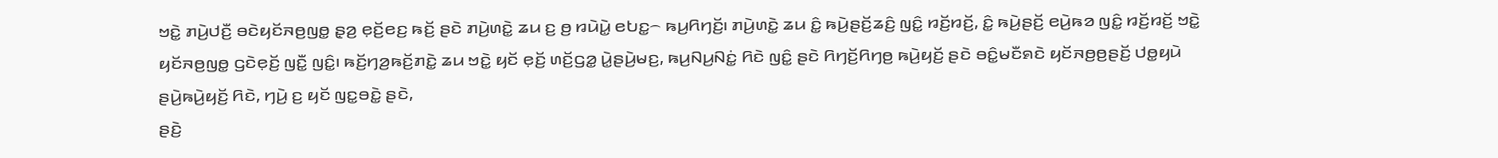ꤠꤢꤧ꤭ ꤊꤣꤧ꤬ꤓꤢꤪ꤬ ꤋꤢꤧꤟꤢꤩꤏꤥ꤬ꤜꤥ꤭ ꤔ꤫ꤤ꤬ ꤕ꤫ꤢꤩ꤬ꤕꤢ꤬ ꤒꤢꤩ꤬ ꤔꤢꤧ ꤊꤣꤧ꤬ꤛꤢꤧ꤭ ꤘꤣ ꤢ꤬ ꤥ꤬ ꤙꤣꤧꤣꤧ꤭ ꤕꤝꤢ꤭꤮ ꤒꤣ꤬ꤖꤚꤢꤩ꤬꤯ ꤊꤣꤧ꤬ꤛꤢꤧ꤭ ꤘꤣ ꤢꤨ꤭ ꤒꤣꤧ꤬ꤔꤢꤩ꤬ꤘꤢꤨ꤬ ꤜꤢꤨ꤭ ꤙꤢꤩ꤬ꤙꤢꤩ꤬, ꤢꤨ꤭ ꤒꤣꤧ꤬ꤔꤢꤩ꤬ ꤕꤣꤧ꤬ꤒꤤ ꤜꤢꤨ꤭ ꤙꤢꤩ꤬ꤙꤢꤩ꤬ ꤠꤢꤧ꤭ ꤟꤢꤩꤏꤥ꤬ꤜꤥ꤭ ꤞꤢꤧꤕ꤫ꤢꤩ꤬ ꤜꤢꤪ꤭ ꤜꤢꤨ꤭꤯ ꤒꤢꤩ꤬ꤚꤤ꤬ꤒꤢꤩ꤬ꤊꤢꤧ꤭ ꤘꤣ ꤠꤢꤧ꤭ ꤟꤢꤩ ꤕ꤫ꤢꤩ꤬ ꤛꤢꤩ꤬ꤞꤤ꤭ ꤣꤧ꤭ꤔꤣꤧ꤬ꤗꤢ꤬, ꤒꤣ꤬ꤡꤣ꤬ꤡꤢꤦ꤭ ꤖꤢꤧ ꤜꤢꤨ꤭ ꤔꤢꤧ ꤖꤚꤢꤩ꤬ꤖꤚꤥ꤬ ꤒꤣꤧ꤬ꤟꤢꤩ꤬ ꤔꤢꤧ ꤋꤢꤨ꤭ꤗꤢꤪꤎꤢꤧ ꤟꤢꤩꤏꤥ꤬ꤥ꤬ꤔꤢꤩ꤬ ꤓꤥ꤭ꤟꤣꤧ ꤔꤣꤧ꤬ꤒꤣꤧ꤬ꤟꤢꤩ꤬ ꤖꤢꤧ, ꤚꤣꤧ꤬ ꤢ꤬ ꤟꤢꤩ ꤜꤢ꤭ꤋꤢꤧ꤭ ꤔꤢꤧ,
ꤔꤢꤧ꤬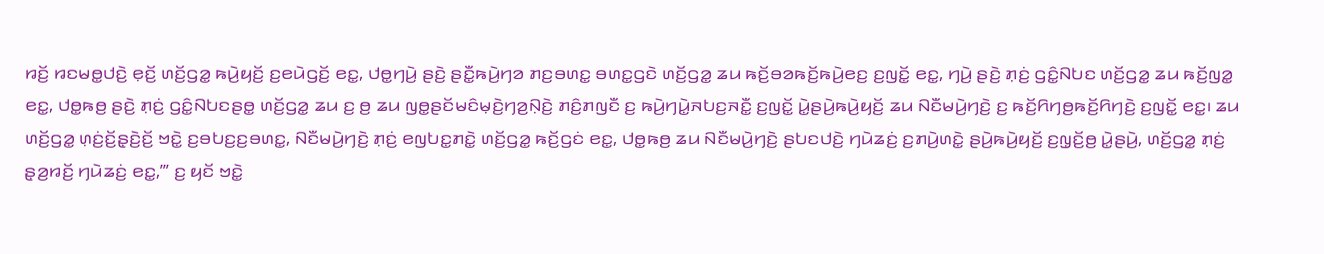ꤙꤢꤩ꤬ ꤙꤢꤗꤥ꤭ꤓꤢꤧ꤬ ꤕ꤫ꤢꤩ꤬ ꤛꤢꤩ꤬ꤞꤤ꤭ ꤒꤣꤧ꤬ꤟꤢꤩ꤬ ꤢ꤬ꤕꤣꤧꤞꤢꤩ꤬ ꤕꤢ꤭, ꤓꤥ꤭ꤚꤣꤧ꤬ ꤔꤢꤧ꤬ ꤔꤢꤪ꤭ꤒꤣꤧ꤬ꤚꤤ ꤊꤢ꤬ꤋꤛꤢ꤭ ꤋꤛꤢ꤭ꤞꤢꤧ ꤛꤢꤩ꤬ꤞꤤ꤭ ꤘꤣ ꤒꤢꤩ꤬ꤋꤤꤒꤢꤩ꤬ꤒꤣꤧ꤬ꤕꤢ꤬ ꤢ꤬ꤜꤢꤩ꤭ ꤕꤢ꤭, ꤚꤣꤧ꤬ ꤔꤢꤧ꤬ ꤊ꤫ꤢꤦ꤬ ꤞꤢꤨ꤭ꤡꤝꤢ ꤛꤢꤩ꤬ꤞꤤ꤭ ꤘꤣ ꤒꤢꤩ꤬ꤜꤤ꤭ ꤕꤢ꤭, ꤓꤥ꤭ꤒꤥ꤬ ꤔꤢꤧ꤬ ꤊ꤫ꤢꤦ꤬ ꤞꤢꤨ꤭ꤡꤝꤢꤔꤥ꤭ ꤛꤢꤩ꤬ꤞꤤ꤭ ꤘꤣ ꤢ꤬ ꤥ꤬ ꤘꤣ ꤜꤥ꤭ꤔꤢꤩꤗꤢꤨꤗ꤫ꤢꤧ꤬ꤚꤤ꤬ꤡ꤫ꤢꤧ꤬ ꤊꤢꤨ꤬ꤊꤜꤢꤪ ꤢ꤬ ꤒꤣꤧ꤬ꤚꤣꤧ꤭ꤏꤝꤢ꤬ꤏꤢꤪ꤭ ꤢ꤬ꤜꤢꤩ꤭ ꤣꤧ꤭ꤔꤣꤧ꤬ꤒꤣꤧ꤬ꤟꤢꤩ꤬ ꤘꤣ ꤡꤢꤪꤗꤣꤧ꤬ꤚꤢꤧ꤬ ꤢ꤬ ꤒꤢꤩ꤬ꤖꤚꤥ꤬ꤒꤢꤩ꤬ꤖꤚꤢꤧ꤬ ꤢ꤬ꤜꤢꤩ꤭ ꤕꤢ꤭꤯ ꤘꤣ ꤛꤢꤩ꤬ꤞꤤ꤭ ꤛ꤫ꤢꤦ꤬ꤢꤩ꤬ꤔ꤫ꤢꤧ꤬ꤢꤩ꤬ ꤠꤢꤧ꤭ ꤢ꤬ꤋꤝꤢ꤬ꤢ꤬ꤋꤛꤢ꤭, ꤡꤢꤪꤗꤣꤧ꤬ꤚꤢꤧ꤬ ꤊ꤫ꤢꤦ꤬ ꤕꤜꤝꤢ꤭ꤊꤢꤧ꤭ ꤛꤢꤩ꤬ꤞꤤ꤭ ꤒꤢꤩ꤬ꤞꤢꤦ ꤕꤢ꤭, ꤓꤥ꤭ꤒꤥ꤬ ꤘꤣ ꤡꤢꤪꤗꤣꤧ꤬ꤚꤢꤧ꤬ ꤔꤝꤢꤓꤢꤧ꤬ ꤚꤣꤧꤘꤢꤦ꤬ ꤢ꤬ꤊꤣꤧ꤬ꤛꤢꤧ꤭ ꤔꤣꤧ꤬ꤒꤣꤧ꤬ꤟꤢꤩ꤬ ꤢ꤬ꤜ꤫ꤢꤩ꤬ꤥ꤬ ꤣꤧ꤭ꤔꤣꤧ꤬, ꤛꤢꤩ꤬ꤞꤤ꤭ ꤊ꤫ꤢꤦ꤬ ꤔ꤫ꤤ꤬ꤙꤢꤩ꤬ ꤚꤣꤧꤘꤢꤦ꤬ ꤕꤢ꤭,’” ꤢ꤬ ꤟꤢꤩ ꤠꤢꤧ꤭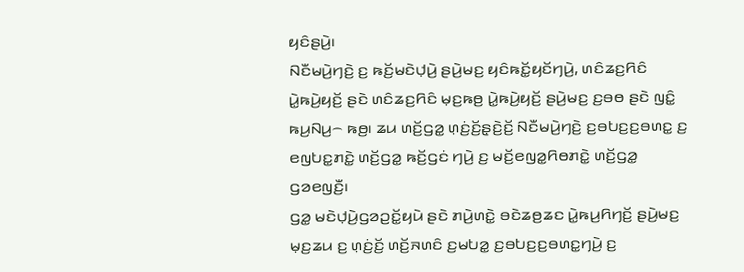ꤟꤢꤨꤔꤣꤧ꤬꤯
ꤡꤢꤪꤗꤣꤧ꤬ꤚꤢꤧ꤬ ꤢ꤬ ꤒꤢꤩ꤬ꤗꤢꤧꤓ꤫ꤣꤧ꤬ ꤔꤣꤧ꤬ꤗꤢ꤬ ꤟꤢꤨꤒꤢꤩ꤭ꤟꤢꤩꤚꤣꤧ꤬, ꤛꤢꤨꤘꤢ꤬ꤖꤢꤨ ꤣꤧ꤭ꤒꤣꤧ꤬ꤟꤢꤩ꤬ ꤔꤢꤧ ꤛꤢꤨꤘꤢ꤬ꤖꤢꤨ ꤗ꤫ꤢ꤬ꤒꤥ꤬ ꤣꤧ꤭ꤒꤣꤧ꤬ꤟꤢꤩ꤬ ꤔꤣꤧ꤬ꤗꤢ꤬ ꤢ꤬ꤋꤥ ꤔꤢꤧ ꤜꤢꤨ꤭ ꤒꤣ꤬ꤡꤣ꤬꤮ ꤒꤥ꤬꤯ ꤘꤣ ꤛꤢꤩ꤬ꤞꤤ꤭ ꤛ꤫ꤢꤦ꤬ꤢꤩ꤬ꤔ꤫ꤢꤧ꤬ꤢꤩ꤬ ꤡꤢꤪꤗꤣꤧ꤬ꤚꤢꤧ꤬ ꤢ꤬ꤋꤝꤢ꤬ꤢ꤬ꤋꤛꤢ꤭ ꤢ꤬ ꤕꤜꤝꤢ꤭ꤊꤢꤧ꤭ ꤛꤢꤩ꤬ꤞꤤ꤭ ꤒꤢꤩ꤬ꤞꤢꤦ ꤚꤣꤧ꤬ ꤢ꤬ ꤗꤢꤩ꤬ꤕꤜꤤ꤭ꤖꤥꤊꤢꤧ꤭ ꤛꤢꤩ꤬ꤞꤤ꤭ ꤞꤤꤕꤜꤢꤪ꤬꤯
ꤞꤤ꤭ ꤗꤢꤧꤓ꤫ꤣꤧ꤬ꤞꤤꤑꤢꤩ꤭ꤟꤣꤧ ꤔꤢꤧ ꤊꤣꤧ꤬ꤛꤢꤧ꤭ ꤋꤢꤧꤘꤥ꤬ꤘꤢ ꤣꤧ꤭ꤒꤣ꤬ꤖꤚꤢꤩ꤬ ꤔꤣꤧ꤬ꤗꤢ꤬ ꤗ꤫ꤢ꤬ꤘꤣ ꤢ꤬ ꤛ꤫ꤢꤦ꤬ꤢꤩ꤬ ꤛꤢꤩ꤬ꤏꤛꤢꤨ ꤢ꤬ꤗꤝꤤ꤭ ꤢ꤬ꤋꤝꤢ꤬ꤢ꤬ꤋꤛꤢ꤭ꤚꤣꤧ꤬ ꤢ꤬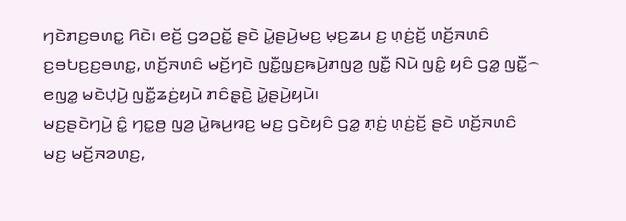ꤚꤢꤧꤊꤢ꤬ꤋꤛꤢ꤭ ꤖꤢꤧ꤯ ꤕꤢꤩ꤬ ꤞꤤꤑꤢꤩ꤭ ꤔꤢꤧ ꤣꤧ꤭ꤔꤣꤧ꤬ꤗꤢ꤬ ꤗ꤫ꤢ꤬ꤘꤣ ꤢ꤬ ꤛ꤫ꤢꤦ꤬ꤢꤩ꤬ ꤛꤢꤩ꤬ꤏꤛꤢꤨ ꤢ꤬ꤋꤝꤢ꤬ꤢ꤬ꤋꤛꤢ꤭, ꤛꤢꤩ꤬ꤏꤛꤢꤨ ꤗꤢꤩ꤬ꤚꤢꤧ ꤜꤢꤪ꤭ꤜ꤫ꤢ꤬ꤒꤣꤧ꤬ꤊꤜꤤ꤬ ꤜꤢꤪ꤭ ꤡꤣꤧ ꤜꤢꤨ꤭ ꤟꤢꤨ ꤞꤤ꤭ ꤜꤢꤪ꤭꤮ ꤕꤜꤤ꤭ ꤗꤢꤧꤓ꤫ꤣꤧ꤬ ꤜꤢꤪ꤭ꤘꤢꤦ꤬ꤟꤣꤧ ꤊꤢꤨꤔ꤫ꤢꤧ꤬ ꤣꤧ꤭ꤔꤣꤧ꤬ꤟꤣꤧ꤯
ꤗꤢ꤬ꤔꤢꤧꤚꤣꤧ꤬ ꤢꤨ꤭ ꤚꤢ꤭ꤥ꤬ ꤜꤤ꤬ ꤣꤧ꤭ꤒꤣ꤬ꤙꤢ꤬ ꤗꤢ꤬ ꤞꤢꤧꤟꤢꤨ ꤞꤤ꤭ ꤊ꤫ꤢꤦ꤬ ꤛ꤫ꤢꤦ꤬ꤢꤩ꤬ ꤔꤢꤧ ꤛꤢꤩ꤬ꤏꤛꤢꤨ ꤗꤢ꤬ ꤗꤢꤩ꤬ꤏꤤꤛꤢ꤬,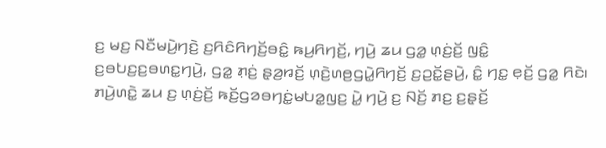ꤢ꤬ ꤗꤢ꤬ ꤡꤢꤪꤗꤣꤧ꤬ꤚꤢꤧ꤬ ꤢ꤬ꤖꤢꤨꤖꤚꤢꤩ꤬ꤋꤢꤨ꤭ ꤒꤣ꤬ꤖꤚꤢꤩ꤬, ꤚꤣꤧ꤬ ꤘꤣ ꤞꤤ꤭ ꤛ꤫ꤢꤦ꤬ꤢꤩ꤬ ꤜꤢꤨ꤭ ꤢ꤬ꤋꤝꤢ꤬ꤢ꤬ꤋꤛꤢ꤭ꤚꤣꤧ꤬, ꤞꤤ꤭ ꤊ꤫ꤢꤦ꤬ ꤔ꤫ꤤ꤬ꤙꤢꤩ꤬ ꤛ꤫ꤢꤧ꤬ꤛꤥ꤬ꤞꤣꤧ꤭ꤖꤚꤢꤩ꤬ ꤢ꤬ꤑꤢꤩ꤭ꤔꤣꤧ꤬, ꤢꤨ꤭ ꤚꤢ꤭ ꤕ꤫ꤢꤩ꤬ ꤞꤤ꤭ ꤖꤢꤧ꤯
ꤊꤣꤧ꤬ꤛꤢꤧ꤭ ꤘꤣ ꤢ꤬ ꤛ꤫ꤢꤦ꤬ꤢꤩ꤬ ꤒꤢꤩ꤬ꤞꤤꤋꤚꤢꤦ꤭ꤗꤝꤤ꤭ꤜꤢ꤬ ꤣꤧ꤭ ꤚꤣꤧ꤬ ꤢ꤬ ꤡꤢꤩ꤬ ꤊꤢ꤬ ꤢ꤬ꤔ꤫ꤢꤩ꤬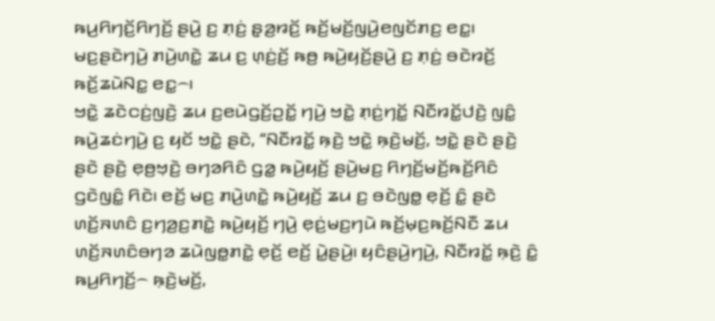ꤒꤣ꤬ꤖꤚꤢꤩ꤬ꤖꤚꤢꤩ꤬ ꤔꤣꤧ꤬ ꤢ꤬ ꤊ꤫ꤢꤦ꤬ ꤔ꤫ꤤ꤬ꤙꤢꤩ꤬ ꤒꤢꤩ꤬ꤗꤢꤩ꤬ꤜꤣꤧ꤬ꤕꤜꤢꤩꤊꤢ꤬ ꤕꤢ꤭꤯ ꤗꤢ꤬ꤔꤢꤧꤚꤣꤧ꤬ ꤊꤣꤧ꤬ꤛꤢꤧ꤭ ꤘꤣ ꤢ꤬ ꤛ꤫ꤢꤦ꤬ꤢꤩ꤬ ꤒꤥ꤬ ꤒꤣꤧ꤬ꤟꤢꤩ꤬ꤔꤣꤧ꤬ ꤢ꤬ ꤊ꤫ꤢꤦ꤬ ꤋꤢꤧꤙꤢꤩ꤬ ꤒꤢꤩ꤬ꤘꤣꤧꤡꤢ꤭ ꤕꤢ꤭꤮꤯
ꤠꤢꤧ꤭ ꤘꤢꤧꤍꤢꤦ꤬ꤜꤢꤧ꤬ ꤘꤣ ꤢ꤬ꤕꤣꤧꤞꤢꤩ꤬ꤑꤢꤩ꤭ ꤚꤣꤧ꤬ ꤠꤢꤧ꤭ ꤊ꤫ꤢꤦ꤬ꤚꤢꤩ꤭ ꤡꤢꤪꤙꤢꤩ꤭ꤓꤢꤧ꤬ ꤜꤢꤨ꤭ ꤒꤣꤧ꤬ꤘꤢꤦꤚꤣꤧ꤬ ꤢ꤬ ꤟꤢꤩ ꤠꤢꤧ꤭ ꤔꤢꤧ, “ꤡꤢꤪꤙꤢꤩ꤭ ꤒ꤫ꤢꤧ꤬ ꤠꤢꤧ꤭ ꤒ꤫ꤢꤧ꤬ꤗꤢꤩ꤬, ꤠꤢꤧ꤭ ꤔꤢꤧ ꤔꤢꤧ꤬ ꤔꤢꤧ ꤔꤢꤧ꤬ ꤕ꤫ꤥ꤬ꤠ꤫ꤢꤧ꤬ ꤋꤚꤤꤖꤢꤨ ꤞꤤ꤭ ꤒꤣꤧ꤬ꤟꤢꤩ꤬ ꤔꤣꤧ꤬ꤗꤢ꤬ ꤖꤚꤢꤩ꤬ꤗꤢꤩ꤬ꤒꤢꤩ꤬ꤖꤢꤨ ꤞꤢꤧꤜꤢꤨ꤭ ꤖꤢꤧ꤯ ꤕꤢꤩ꤬ ꤗꤢ꤬ ꤊꤣꤧ꤬ꤛꤢꤧ꤭ ꤒꤣꤧ꤬ꤟꤢꤩ꤬ ꤘꤣ ꤢ꤬ ꤋꤢꤧꤜꤥ꤭ ꤕ꤫ꤢꤩ꤬ ꤢꤨ꤭ ꤔꤢꤧ ꤛꤢꤩ꤬ꤏꤛꤢꤨ ꤢ꤬ꤚꤤ꤬ꤢ꤬ꤊꤢꤧ꤭ ꤒꤣꤧ꤬ꤟꤢꤩ꤬ ꤚꤣꤧ꤬ ꤕ꤫ꤢꤦ꤬ꤗꤢ꤬ꤚꤣꤧ ꤒꤢꤩ꤬ꤗ꤫ꤢ꤬ꤒꤢꤩ꤬ꤡꤢꤪ ꤘꤣ ꤛꤢꤩ꤬ꤏꤛꤢꤨꤋꤚꤤ ꤘꤣꤧꤜꤥ꤭ꤊꤢꤧ꤭ ꤕ꤫ꤢꤩ꤬ ꤕꤢꤩ꤬ ꤣꤧ꤭ꤔꤣꤧ꤬꤯ ꤟꤢꤨꤔꤣꤧ꤬ꤚꤣꤧ꤬, ꤡꤢꤪꤙꤢꤩ꤭ ꤒ꤫ꤢꤧ꤬ ꤢꤨ꤭ ꤒꤣ꤬ꤖꤚꤢꤩ꤬꤮ ꤒ꤫ꤢꤧ꤬ꤗꤢꤩ꤬,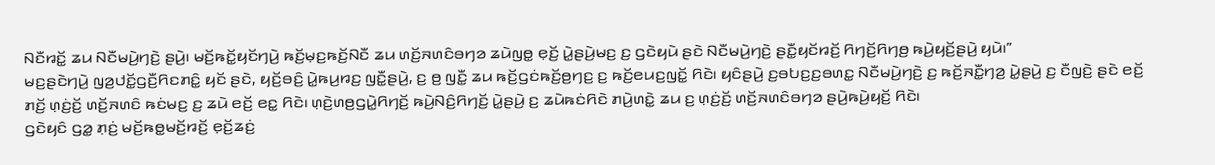ꤡꤢꤪꤙꤢꤩ꤭ ꤘꤣ ꤡꤢꤪꤗꤣꤧ꤬ꤚꤢꤧ꤬ ꤔꤣꤧ꤬꤯ ꤗꤢꤩ꤬ꤒꤢꤩ꤭ꤟꤢꤩꤚꤣꤧ꤬ ꤒꤢꤩ꤬ꤗ꤫ꤢ꤬ꤒꤢꤩ꤬ꤡꤢꤪ ꤘꤣ ꤛꤢꤩ꤬ꤏꤛꤢꤨꤋꤚꤤ ꤘꤣꤧꤜꤥ꤭ ꤕ꤫ꤢꤩ꤬ ꤣꤧ꤭ꤔꤣꤧ꤬ꤗꤢ꤬ ꤢ꤬ ꤞꤢꤧꤟꤣꤧ ꤔꤢꤧ ꤡꤢꤪꤗꤣꤧ꤬ꤚꤢꤧ꤬ ꤔꤢꤪ꤭ꤟꤢꤩꤙꤢꤩ꤬ ꤖꤚꤢꤩ꤬ꤖꤚꤥ꤬ ꤒꤣꤧ꤬ꤟꤢꤩ꤬ꤔꤣꤧ꤬ ꤟꤣꤧ꤯”
ꤗꤢ꤬ꤔꤢꤧꤚꤣꤧ꤬ ꤜꤤ꤬ꤓꤢꤩ꤭ꤞꤢꤪ꤬ꤖꤢꤊꤢꤨ꤭ ꤟꤢꤩ ꤔꤢꤧ, ꤟꤢꤩ꤬ꤋꤢꤨ꤬ ꤣꤧ꤭ꤒꤣ꤬ꤙꤢ꤬ ꤜꤢꤪ꤭ꤔꤣꤧ꤬, ꤢ꤬ ꤥ꤬ ꤜꤢꤪ꤭ ꤘꤣ ꤒꤢꤩ꤬ꤞꤢꤦꤒꤢꤩ꤬ꤥ꤬ꤚꤢ꤬ ꤢ꤬ ꤒꤢꤩ꤬ꤕꤣꤢ꤬ꤜꤢꤩ꤭ ꤖꤢꤧ꤯ ꤟꤢꤨꤔꤣꤧ꤬ ꤢ꤬ꤋꤝꤢ꤬ꤢ꤬ꤋꤛꤢ꤭ ꤡꤢꤪꤗꤣꤧ꤬ꤚꤢꤧ꤬ ꤢ꤬ ꤒꤢꤩ꤬ꤏꤢꤪ꤭ꤚꤤ꤬ ꤣꤧ꤭ꤔꤣꤧ꤬ ꤢ꤬ ꤢꤪꤜꤢꤧ꤬ ꤔꤢꤧ ꤕꤢꤩ꤬ ꤊꤢꤩ꤬ ꤛ꤫ꤢꤦ꤬ꤢꤩ꤬ ꤛꤢꤩ꤬ꤏꤛꤢꤨ ꤒꤢꤦꤗꤢ꤬ ꤢ꤬ ꤘꤣꤧ ꤕꤢꤩ꤬ ꤕꤢ꤭ ꤖꤢꤧ꤯ ꤛ꤫ꤢꤧ꤬ꤛꤥ꤬ꤞꤣꤧ꤭ꤖꤚꤢꤩ꤬ ꤒꤣꤧ꤬ꤡꤢꤨ꤬ꤖꤚꤢꤩ꤬ ꤣꤧ꤭ꤔꤣꤧ꤬ ꤢ꤬ ꤘꤣꤧꤒꤢꤦꤖꤢꤧ ꤊꤣꤧ꤬ꤛꤢꤧ꤭ ꤘꤣ ꤢ꤬ ꤛ꤫ꤢꤦ꤬ꤢꤩ꤬ ꤛꤢꤩ꤬ꤏꤛꤢꤨꤋꤚꤤ ꤔꤣꤧ꤬ꤒꤣꤧ꤬ꤟꤢꤩ꤬ ꤖꤢꤧ꤯
ꤞꤢꤧꤟꤢꤨ ꤞꤤ꤭ ꤊ꤫ꤢꤦ꤬ ꤗꤢꤩ꤬ꤒꤥ꤭ꤗꤢꤩ꤬ꤙꤢꤩ꤬ ꤕ꤫ꤢꤩ꤬ꤘꤢꤦ꤬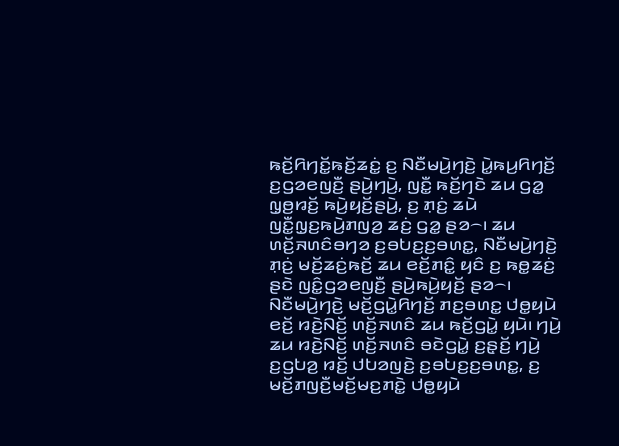ꤒꤢꤩ꤬ꤖꤚꤢꤩ꤭ꤒꤢꤩ꤬ꤘꤢꤦ꤭ ꤢ꤬ ꤡꤢꤪꤗꤣꤧ꤬ꤚꤢꤧ꤬ ꤣꤧ꤭ꤒꤣ꤬ꤖꤚꤢꤩ꤬ ꤢ꤬ꤞꤤꤕꤜꤢꤪ꤬ ꤔꤣꤧ꤬ꤚꤣꤧ꤬, ꤜꤢꤪ꤭ ꤒꤢꤩ꤬ꤚꤢꤧ ꤘꤣ ꤞꤤ꤭ ꤜ꤫ꤥ꤬ꤙꤢꤩ꤬ ꤒꤣꤧ꤬ꤟꤢꤩ꤬ꤔꤣꤧ꤬, ꤢ꤬ ꤊ꤫ꤢꤦ꤬ ꤘꤣꤧ ꤜꤢꤪ꤭ꤜ꤫ꤢ꤬ꤒꤣꤧ꤬ꤊꤜꤤ꤬ ꤘꤢꤦ꤬ ꤞꤤ꤭ ꤔꤤ꤮꤯ ꤘꤣ ꤛꤢꤩ꤬ꤏꤛꤢꤨꤋꤚꤤ ꤢ꤬ꤋꤝꤢ꤬ꤢ꤬ꤋꤛꤢ꤭, ꤡꤢꤪꤗꤣꤧ꤬ꤚꤢꤧ꤬ ꤊ꤫ꤢꤦ꤬ ꤗꤢꤩ꤬ꤘꤢꤦ꤬ꤒꤢꤩ꤬ ꤘꤣ ꤕꤢꤩ꤬ꤊꤢꤨ꤭ ꤟꤢꤨ ꤢ꤬ ꤒꤥ꤭ꤘꤢꤦ꤬ ꤔꤢꤧ ꤜꤢꤨ꤭ꤞꤤꤕꤜꤢꤪ꤬ ꤔꤣꤧ꤬ꤒꤣꤧ꤬ꤟꤢꤩ꤬ ꤔꤤ꤮꤯ ꤡꤢꤪꤗꤣꤧ꤬ꤚꤢꤧ꤬ ꤗꤢꤩ꤬ꤞꤣꤧ꤭ꤖꤚꤢꤩ꤬ ꤊꤢ꤬ꤋꤛꤢ꤭ ꤓꤥ꤭ꤟꤣꤧ ꤕꤢꤩ꤬ ꤙꤢꤧ꤬ꤡꤢꤩ꤬ ꤛꤢꤩ꤬ꤏꤛꤢꤨ ꤘꤣ ꤒꤢꤩ꤬ꤞꤣꤧ꤭ ꤟꤣꤧ꤯ ꤚꤣꤧ꤬ ꤘꤣ ꤙꤢꤧ꤬ꤡꤢꤩ꤬ ꤛꤢꤩ꤬ꤏꤛꤢꤨ ꤋꤢꤧꤞꤣꤧ꤭ ꤢ꤬ꤔ꤫ꤢꤩ꤬ ꤚꤣꤧ꤬ ꤢ꤬ꤞꤝꤤ꤬ ꤙꤢꤩ꤬ ꤓꤝꤤꤜꤢꤧ꤬ ꤢ꤬ꤋꤝꤢ꤬ꤢ꤬ꤋꤛꤢ꤭, ꤢ꤬ ꤗꤢꤩ꤬ꤊꤜꤢꤪ꤬ꤗꤢꤩ꤬ꤗꤢ꤬ꤊꤢꤧ꤭ ꤓꤥ꤭ꤟꤣꤧ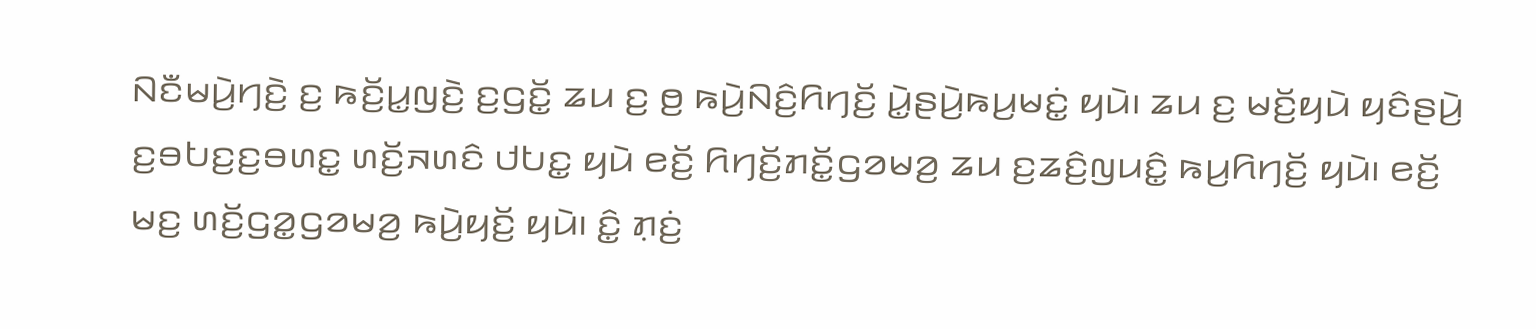ꤡꤢꤪꤗꤣꤧ꤬ꤚꤢꤧ꤬ ꤢ꤬ ꤒꤢꤩ꤬ꤣ꤭ꤜꤢꤧ꤬ ꤢ꤬ꤞꤢꤩ꤭ ꤘꤣ ꤢ꤬ ꤥ꤬ ꤒꤣꤧ꤬ꤡꤢꤨ꤬ꤖꤚꤢꤩ꤬ ꤣꤧ꤭ꤔꤣꤧ꤬ꤒꤣ꤬ꤗꤢꤦ꤭ ꤟꤣꤧ꤯ ꤘꤣ ꤢ꤬ ꤗꤢꤩ꤬ꤟꤣꤧ ꤟꤢꤨꤔꤣꤧ꤬ ꤢ꤬ꤋꤝꤢ꤬ꤢ꤬ꤋꤛꤢ꤭ ꤛꤢꤩ꤬ꤏꤛꤢꤨ ꤓꤝꤢ꤭ ꤟꤣꤧ ꤕꤢꤩ꤬ ꤖꤚꤢꤩ꤬ꤊꤢꤩ꤭ꤞꤤꤗꤤ꤬ ꤘꤣ ꤢ꤬ꤘꤢꤨ꤬ꤜꤣꤢꤨ꤭ ꤒꤣ꤬ꤖꤚꤢꤩ꤬ ꤟꤣꤧ꤯ ꤕꤢꤩ꤬ ꤗꤢ꤬ ꤛꤢꤩ꤬ꤞꤤ꤭ꤞꤤꤗꤤ꤬ ꤒꤣꤧ꤬ꤟꤢꤩ꤬ ꤟꤣꤧ꤯ ꤢꤨ꤭ ꤊ꤫ꤢꤦ꤬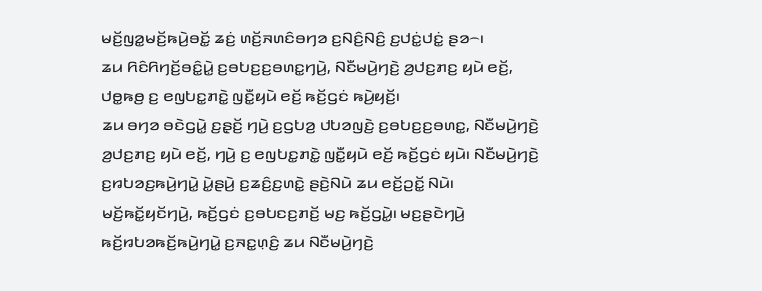ꤗꤢꤩ꤬ꤜꤤ꤭ꤗꤢꤩ꤬ꤒꤣꤧ꤬ꤋꤢꤩ꤭ ꤘꤢꤦ꤬ ꤛꤢꤩ꤬ꤏꤛꤢꤨꤋꤚꤤ ꤢ꤬ꤡꤢꤨ꤬ꤡꤢꤨ꤬ ꤢ꤬ꤓꤢꤦ꤭ꤓꤢꤦ꤭ ꤔꤤ꤮꤯
ꤘꤣ ꤖꤢꤨꤖꤚꤢꤩ꤬ꤋꤢꤨ꤭ꤣꤧ꤭ ꤢ꤬ꤋꤝꤢ꤬ꤢ꤬ꤋꤛꤢ꤭ꤚꤣꤧ꤬, ꤡꤢꤪꤗꤣꤧ꤬ꤚꤢꤧ꤬ ꤤ꤬ꤓꤢ꤬ꤊꤢ꤬ ꤟꤣꤧ ꤕꤢꤩ꤬, ꤓꤥ꤭ꤒꤥ꤬ ꤢ꤬ ꤕꤜꤝꤢ꤭ꤊꤢꤧ꤭ ꤜꤢꤪ꤭ꤟꤣꤧ ꤕꤢꤩ꤬ ꤒꤢꤩ꤬ꤞꤢꤦ ꤒꤣꤧ꤬ꤟꤢꤩ꤬꤯
ꤘꤣ ꤋꤚꤤ ꤋꤢꤧꤞꤣꤧ꤭ ꤢ꤬ꤔ꤫ꤢꤩ꤬ ꤚꤣꤧ꤬ ꤢ꤬ꤞꤝꤤ꤬ ꤓꤝꤤꤜꤢꤧ꤬ ꤢ꤬ꤋꤝꤢ꤬ꤢ꤬ꤋꤛꤢ꤭, ꤡꤢꤪꤗꤣꤧ꤬ꤚꤢꤧ꤬ ꤤ꤬ꤓꤢ꤬ꤊꤢ꤬ ꤟꤣꤧ ꤕꤢꤩ꤬, ꤚꤣꤧ꤬ ꤢ꤬ ꤕꤜꤝꤢ꤭ꤊꤢꤧ꤭ ꤜꤢꤪ꤭ꤟꤣꤧ ꤕꤢꤩ꤬ ꤒꤢꤩ꤬ꤞꤢꤦ ꤟꤣꤧ꤯ ꤡꤢꤪꤗꤣꤧ꤬ꤚꤢꤧ꤬ ꤢ꤬ꤙꤝꤤꤢ꤬ꤒꤣꤧ꤬ꤚꤣꤧ꤭ ꤣꤧ꤭ꤔꤣꤧ꤬ ꤢ꤬ꤘꤢꤨ꤬ꤢ꤬ꤛꤢꤧ꤭ ꤔꤢꤧ꤬ꤡꤣꤧ ꤘꤣ ꤕꤢꤩ꤬ꤑꤢꤩ꤭ ꤡꤣꤧ꤯
ꤗꤢꤩ꤬ꤒꤢꤩ꤭ꤟꤢꤩꤚꤣꤧ꤬, ꤒꤢꤩ꤬ꤞꤢꤦ ꤢ꤬ꤋꤝꤢꤢ꤬ꤊꤢꤩ꤬ ꤗꤢ꤬ ꤒꤢꤩ꤬ꤞꤣꤧ꤭꤯ ꤗꤢ꤬ꤔꤢꤧꤚꤣꤧ꤬ ꤒꤢꤩ꤬ꤙꤝꤤꤒꤢꤩ꤬ꤒꤣꤧ꤬ꤚꤣꤧ꤭ ꤢ꤬ꤏꤢ꤭ꤛ꤫ꤢꤨ꤬ ꤘꤣ ꤡꤢꤪꤗꤣꤧ꤬ꤚꤢꤧ꤬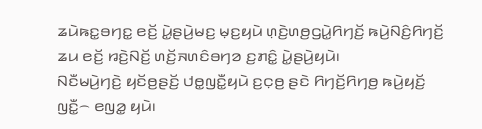ꤘꤣꤧꤒꤢ꤭ꤋꤚꤢ꤭ ꤕꤢꤩ꤬ ꤣꤧ꤭ꤔꤣꤧ꤬ꤗꤢ꤬ ꤗ꤫ꤢ꤬ꤟꤣꤧ ꤛ꤫ꤢꤧ꤬ꤛꤥ꤬ꤞꤣꤧ꤭ꤖꤚꤢꤩ꤬ ꤒꤣꤧ꤬ꤡꤢꤨ꤬ꤖꤚꤢꤩ꤬ ꤘꤣ ꤕꤢꤩ꤬ ꤙꤢꤧ꤬ꤡꤢꤩ꤬ ꤛꤢꤩ꤬ꤏꤛꤢꤨꤋꤚꤤ ꤢ꤬ꤊꤢꤨ꤭ ꤣꤧ꤭ꤔꤣꤧ꤬ꤟꤣꤧ꤯
ꤡꤢꤪꤗꤣꤧ꤬ꤚꤢꤧ꤬ ꤟꤢꤩꤥ꤬ꤔꤢꤩ꤬ ꤓꤥ꤭ꤜꤢꤪ꤭ꤟꤣꤧ ꤢ꤬ꤍ꤫ꤥ꤬ ꤔꤢꤧ ꤖꤚꤢꤩ꤬ꤖꤚꤥ꤬ ꤒꤣꤧ꤬ꤟꤢꤩ꤬ ꤜꤢꤪ꤭꤮ ꤕꤜꤤ꤭ ꤟꤣꤧ꤯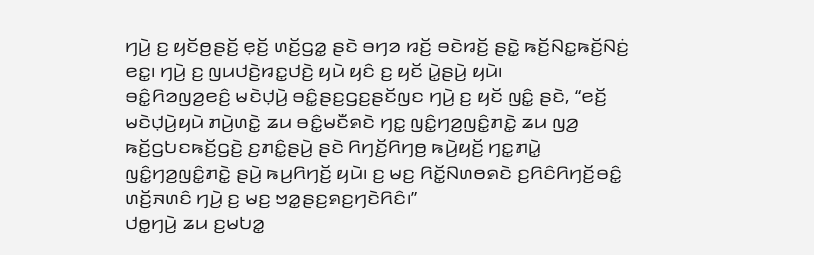ꤚꤣꤧ꤬ ꤢ꤬ ꤟꤢꤩꤥ꤬ꤔꤢꤩ꤬ ꤕ꤫ꤢꤩ꤬ ꤛꤢꤩ꤬ꤞꤤ꤭ ꤔꤢꤧ ꤋꤚꤤ ꤙꤢꤩ꤬ ꤋꤢꤧꤙꤢꤩ꤬ ꤔꤢꤧ꤭ ꤒꤢꤩ꤬ꤡꤢ꤭ꤒꤢꤩ꤬ꤡꤢꤦ꤬ ꤕꤢ꤭꤯ ꤚꤣꤧ꤬ ꤢ꤬ ꤜꤣꤓꤢꤧ꤬ꤙꤢ꤭ꤓꤢꤧ꤬ ꤟꤣꤧ ꤟꤢꤨ ꤢ꤬ ꤟꤢꤩ ꤣꤧ꤭ꤔꤣꤧ꤬ ꤟꤣꤧ꤯
ꤋꤢꤨ꤭ꤖꤤꤜꤤ꤬ꤕꤢꤨ꤬ ꤗꤢꤧꤓ꤫ꤣꤧ꤬ ꤋꤢꤨ꤭ꤔꤢ꤬ꤞꤢ꤬ꤔꤢꤩꤜꤢ ꤚꤣꤧ꤬ ꤢ꤬ ꤟꤢꤩ ꤜꤢꤨ꤭ ꤔꤢꤧ, “ꤕꤢꤩ꤬ ꤗꤢꤧꤓ꤫ꤣꤧ꤬ꤟꤣꤧ ꤊꤣꤧ꤬ꤛꤢꤧ꤭ ꤘꤣ ꤋꤢꤨ꤭ꤗꤢꤪꤎꤢꤧ ꤚꤢ꤭ ꤜꤢꤨ꤭ꤚꤤ꤬ꤜꤢꤨ꤭ꤊꤢꤧ꤭ ꤘꤣ ꤜꤤ꤬ ꤒꤢꤩ꤬ꤞꤝꤢꤒꤢꤩ꤬ꤞꤢꤧ꤬ ꤢ꤬ꤊꤢꤨ꤭ꤔꤣꤧ꤬ ꤔꤢꤧ ꤖꤚꤢꤩ꤬ꤖꤚꤥ꤬ ꤒꤣꤧ꤬ꤟꤢꤩ꤬ ꤚꤢ꤭ꤊꤣꤧ꤭ ꤜꤢꤨ꤭ꤚꤤ꤬ꤜꤢꤨ꤭ꤊꤢꤧ꤭ ꤔꤣꤧ꤬ ꤒꤣ꤬ꤖꤚꤢꤩ꤬ ꤟꤣꤧ꤯ ꤢ꤬ ꤗꤢ꤬ ꤖꤢꤩ꤭ꤡꤛꤥꤎꤢꤧ ꤢ꤬ꤖꤢꤨꤖꤚꤢꤩ꤬ꤋꤢꤨ꤭ ꤛꤢꤩ꤬ꤏꤛꤢꤨ ꤚꤣꤧ꤬ ꤢ꤬ ꤗꤢ꤬ ꤠꤤ꤭ꤔꤢ꤬ꤎꤢ꤬ꤚꤢꤧꤖꤢꤨ꤯”
ꤓꤥ꤭ꤚꤣꤧ꤬ ꤘꤣ ꤢ꤬ꤗꤝꤤ꤭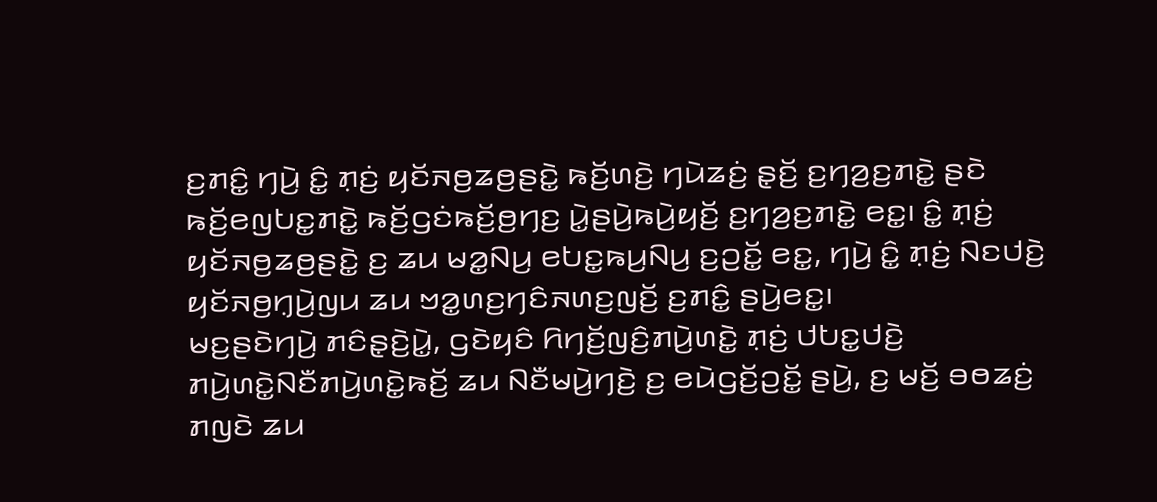ꤢ꤬ꤊꤢꤨ꤭ ꤚꤣꤧ꤬ ꤢꤨ꤭ ꤊ꤫ꤢꤦ꤬ ꤟꤢꤩꤏꤥ꤬ꤘꤥ꤬ꤔꤢꤧ꤭ ꤒꤢꤩ꤬ꤛꤢꤧ꤬ ꤚꤣꤧꤘꤢꤦ꤬ ꤔ꤫ꤢꤩ꤬ ꤢ꤬ꤚꤤ꤬ꤢ꤬ꤊꤢꤧ꤭ ꤔꤢꤧ ꤒꤢꤩ꤬ꤕꤜꤝꤢ꤭ꤊꤢꤧ꤭ ꤒꤢꤩ꤬ꤞꤢꤦꤒꤢꤩ꤬ꤥ꤬ꤚꤢ꤬ ꤣꤧ꤭ꤔꤣꤧ꤬ꤒꤣꤧ꤬ꤟꤢꤩ꤬ ꤢ꤬ꤚꤤ꤬ꤢ꤬ꤊꤢꤧ꤭ ꤕꤢ꤭꤯ ꤢꤨ꤭ ꤊ꤫ꤢꤦ꤬ ꤟꤢꤩꤏꤥ꤬ꤘꤥ꤬ꤔꤢꤧ꤭ ꤢ꤬ ꤘꤣ ꤗꤤ꤭ꤡꤣ꤬ ꤕꤝꤢ꤭ꤒꤣ꤬ꤡꤣ꤬ ꤢ꤬ꤑꤢꤩ꤭ ꤕꤢ꤭, ꤚꤣꤧ꤬ ꤢꤨ꤭ ꤊ꤫ꤢꤦ꤬ ꤡꤢꤓꤢꤧ꤬ ꤟꤢꤩꤏꤥ꤬ꤚ꤫ꤣꤧ꤬ꤜꤣ ꤘꤣ ꤠꤤ꤭ꤛꤢ꤬ꤚꤢꤨꤏꤛꤢ꤬ꤜꤢꤩ꤬ ꤢ꤬ꤊꤢꤨ꤭ ꤔꤣꤧ꤬ꤕꤢ꤭꤯
ꤗꤢ꤬ꤔꤢꤧꤚꤣꤧ꤬ ꤊꤢꤨꤔ꤫ꤢꤧ꤬ꤣꤧ꤭, ꤞꤢꤧꤟꤢꤨ ꤖꤚꤢꤩ꤬ꤜꤢꤨ꤬ꤊꤣꤧ꤬ꤛꤢꤧ꤭ ꤊ꤫ꤢꤦ꤬ ꤓꤝꤢ꤭ꤓꤢꤧ꤬ ꤊꤣꤧ꤬ꤛꤢꤧ꤭ꤡꤢꤪꤊꤣꤧ꤬ꤛꤢꤧ꤭ꤒꤢꤩ꤬ ꤘꤣ ꤡꤢꤪꤗꤣꤧ꤬ꤚꤢꤧ꤬ ꤢ꤬ ꤕꤣꤧꤞꤢꤩ꤬ꤑꤢꤩ꤭ ꤔꤣꤧ꤬, ꤢ꤬ ꤗꤢꤩ꤬ ꤋꤥꤘꤢꤦ꤬ ꤊꤜꤢꤧ ꤘꤣ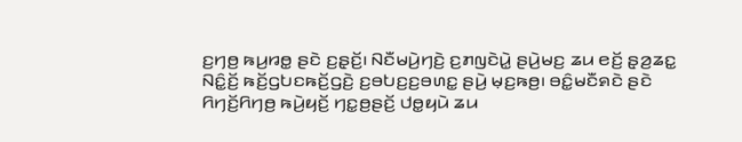ꤢ꤬ꤚꤥ꤬ ꤒꤣ꤬ꤙꤥ꤭ ꤔꤢꤧ ꤢ꤬ꤔ꤫ꤢꤩ꤬꤯ ꤡꤢꤪꤗꤣꤧ꤬ꤚꤢꤧ꤬ ꤢ꤬ꤊꤜꤢꤧꤣꤧ꤭ ꤔꤣꤧ꤬ꤗꤢ꤬ ꤘꤣ ꤕꤢꤩ꤬ ꤔ꤫ꤤ꤬ꤘꤢ꤭ ꤡꤢꤨ꤭ꤢꤩ꤬ ꤒꤢꤩ꤬ꤞꤝꤢꤒꤢꤩ꤬ꤞꤢꤧ꤬ ꤢ꤬ꤋꤝꤢ꤬ꤢ꤬ꤋꤛꤢ꤭ ꤔꤣꤧ꤬ ꤗ꤫ꤢ꤬ꤒꤥ꤬꤯ ꤋꤢꤨ꤭ꤗꤢꤪꤎꤢꤧ ꤔꤢꤧ ꤖꤚꤢꤩ꤬ꤖꤚꤥ꤬ ꤒꤣꤧ꤬ꤟꤢꤩ꤬ ꤚꤢ꤭ꤥ꤬ꤔꤢꤩ꤬ ꤓꤥ꤭ꤟꤣꤧ ꤘꤣ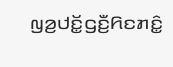ꤜꤤ꤬ꤓꤢꤩ꤭ꤞꤢꤪ꤬ꤖꤢꤊꤢꤨ꤭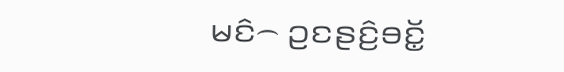ꤗꤢꤨ꤮ ꤑꤢꤔꤢꤨ꤬ꤋꤢꤩ꤭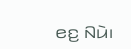ꤕꤢ꤬ ꤡꤣꤧ꤯